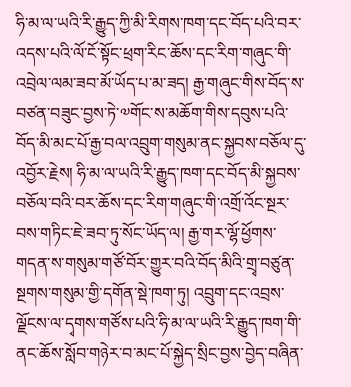ཧི་མ་ལ་ཡའི་རི་རྒྱུད་ཀྱི་མི་རིགས་ཁག་དང་བོད་པའི་བར་འདས་པའི་ལོ་ངོ་སྟོང་ཕྲག་རིང་ཆོས་དང་རིག་གཞུང་གི་འབྲེལ་ལམ་ཟབ་མོ་ཡོད་པ་མ་ཟད། རྒྱ་གཞུང་གིས་བོད་ས་བཙན་བཟུང་བྱས་ཏེ་༧གོང་ས་མཆོག་གིས་དབུས་པའི་བོད་མི་མང་པོ་རྒྱ་བལ་འབྲུག་གསུམ་ནང་སྐྱབས་བཅོལ་དུ་འབྱོར་རྗེས། ཧི་མ་ལ་ཡའི་རི་རྒྱུད་ཁག་དང་བོད་མི་སྐྱབས་བཅོལ་བའི་བར་ཆོས་དང་རིག་གཞུང་གི་འགྲོ་འོང་སྔར་བས་གཏིང་ཇེ་ཟབ་ཏུ་སོང་ཡོད་ལ། རྒྱ་གར་ལྷོ་ཕྱོགས་གདན་ས་གསུམ་གཙོ་བོར་གྱུར་བའི་བོད་མིའི་གྲྭ་བཙུན་སྔགས་གསུམ་གྱི་དགོན་སྡེ་ཁག་ཏུ། འབྲུག་དང་འབྲས་ལྗོངས་ལ་དྭགས་གཙོས་པའི་ཧི་མ་ལ་ཡའི་རི་རྒྱུད་ཁག་གི་ནང་ཆོས་སློབ་གཉེར་བ་མང་པོ་སྐྱེད་སྲིང་བྱས་བྱེད་བཞིན་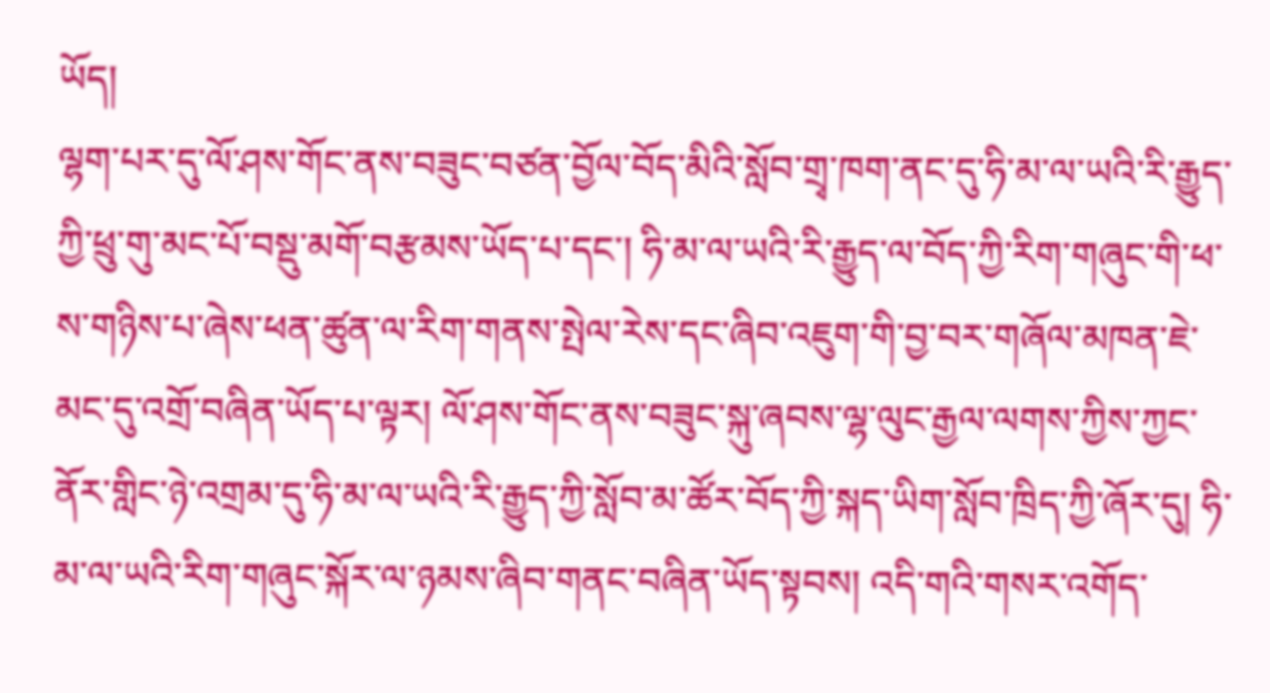ཡོད།
ལྷག་པར་དུ་ལོ་ཤས་གོང་ནས་བཟུང་བཙན་བྱོལ་བོད་མིའི་སློབ་གྲྭ་ཁག་ནང་དུ་ཧི་མ་ལ་ཡའི་རི་རྒྱུད་ཀྱི་ཕྲུ་གུ་མང་པོ་བསྡུ་མགོ་བརྩམས་ཡོད་པ་དང་། ཧི་མ་ལ་ཡའི་རི་རྒྱུད་ལ་བོད་ཀྱི་རིག་གཞུང་གི་ཕ་ས་གཉིས་པ་ཞེས་ཕན་ཚུན་ལ་རིག་གནས་སྤེལ་རེས་དང་ཞིབ་འཇུག་གི་བྱ་བར་གཞོལ་མཁན་ཇེ་མང་དུ་འགྲོ་བཞིན་ཡོད་པ་ལྟར། ལོ་ཤས་གོང་ནས་བཟུང་སྐུ་ཞབས་ལྷ་ལུང་རྒྱལ་ལགས་ཀྱིས་ཀྱང་ནོར་གླིང་ཉེ་འགྲམ་དུ་ཧི་མ་ལ་ཡའི་རི་རྒྱུད་ཀྱི་སློབ་མ་ཚོར་བོད་ཀྱི་སྐད་ཡིག་སློབ་ཁྲིད་ཀྱི་ཞོར་དུ། ཧི་མ་ལ་ཡའི་རིག་གཞུང་སྐོར་ལ་ཉམས་ཞིབ་གནང་བཞིན་ཡོད་སྟབས། འདི་གའི་གསར་འགོད་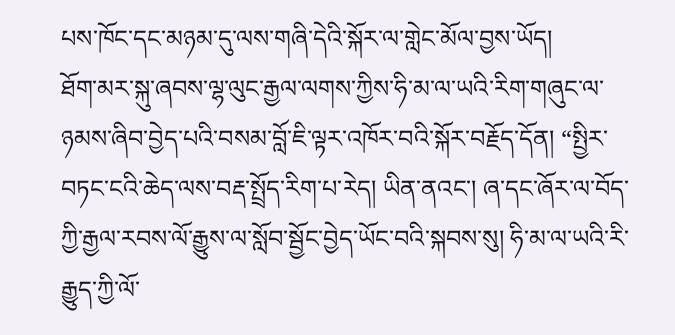པས་ཁོང་དང་མཉམ་དུ་ལས་གཞི་དེའི་སྐོར་ལ་གླེང་མོལ་བྱས་ཡོད།
ཐོག་མར་སྐུ་ཞབས་ལྷ་ལུང་རྒྱལ་ལགས་ཀྱིས་ཧི་མ་ལ་ཡའི་རིག་གཞུང་ལ་ཉམས་ཞིབ་བྱེད་པའི་བསམ་བློ་ཇི་ལྟར་འཁོར་བའི་སྐོར་བརྗོད་དོན། “སྤྱིར་བཏང་ངའི་ཆེད་ལས་བརྡ་སྤྲོད་རིག་པ་རེད། ཡིན་ནའང་། ཞ་དང་ཞོར་ལ་བོད་ཀྱི་རྒྱལ་རབས་ལོ་རྒྱུས་ལ་སློབ་སྦྱོང་བྱེད་ཡོང་བའི་སྐབས་སུ། ཧི་མ་ལ་ཡའི་རི་རྒྱུད་ཀྱི་ལོ་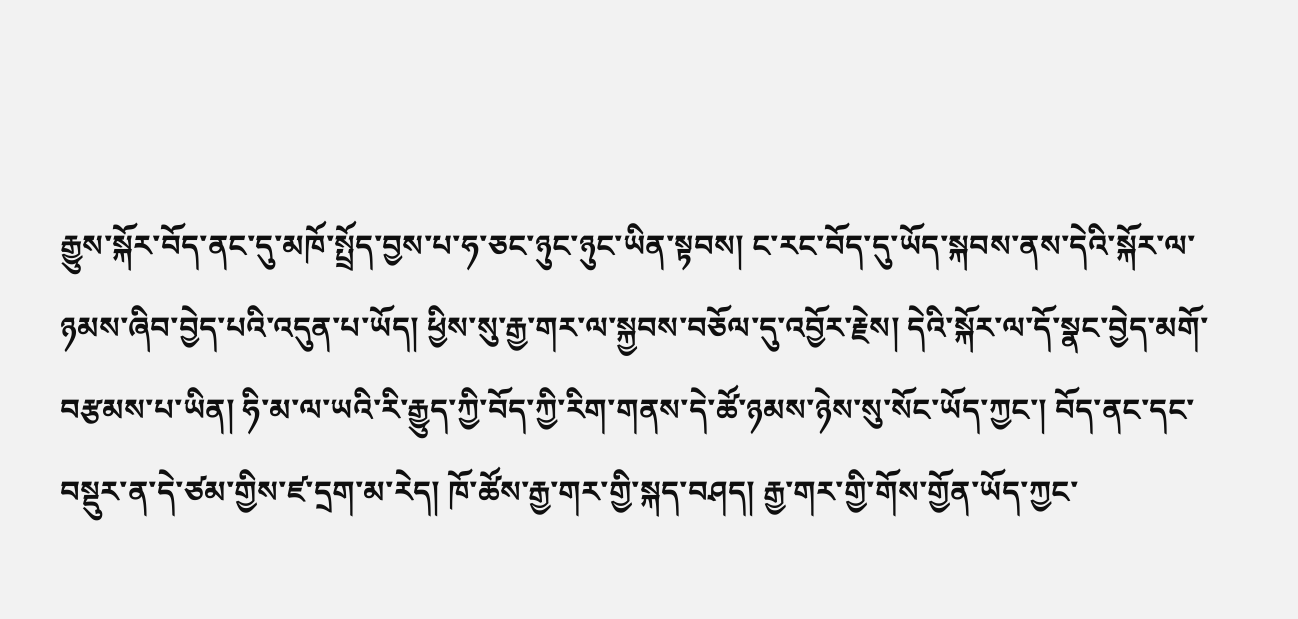རྒྱུས་སྐོར་བོད་ནང་དུ་མཁོ་སྤྲོད་བྱས་པ་ཧ་ཅང་ཉུང་ཉུང་ཡིན་སྟབས། ང་རང་བོད་དུ་ཡོད་སྐབས་ནས་དེའི་སྐོར་ལ་ཉམས་ཞིབ་བྱེད་པའི་འདུན་པ་ཡོད། ཕྱིས་སུ་རྒྱ་གར་ལ་སྐྱབས་བཅོལ་དུ་འབྱོར་རྗེས། དེའི་སྐོར་ལ་དོ་སྣང་བྱེད་མགོ་བརྩམས་པ་ཡིན། ཧི་མ་ལ་ཡའི་རི་རྒྱུད་ཀྱི་བོད་ཀྱི་རིག་གནས་དེ་ཚོ་ཉམས་ཉེས་སུ་སོང་ཡོད་ཀྱང་། བོད་ནང་དང་བསྡུར་ན་དེ་ཙམ་གྱིས་ཛ་དྲག་མ་རེད། ཁོ་ཚོས་རྒྱ་གར་གྱི་སྐད་བཤད། རྒྱ་གར་གྱི་གོས་གྱོན་ཡོད་ཀྱང་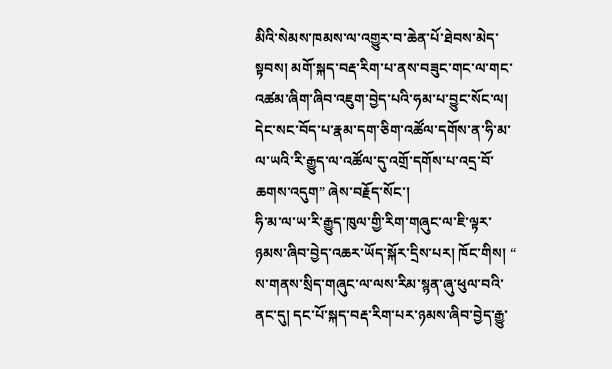མིའི་སེམས་ཁམས་ལ་འགྱུར་བ་ཆེན་པོ་ཐེབས་མེད་སྟབས། མགོ་སྐད་བརྡ་རིག་པ་ནས་བཟུང་གང་ལ་གང་འཚམ་ཞིག་ཞིབ་འཇུག་བྱེད་པའི་ཧམ་པ་བྱུང་སོང་ལ། དེང་སང་བོད་པ་རྣམ་དག་ཅིག་འཚོལ་དགོས་ན་ཧི་མ་ལ་ཡའི་རི་རྒྱུད་ལ་འཚོལ་དུ་འགྲོ་དགོས་པ་འདྲ་བོ་ཆགས་འདུག” ཞེས་བརྗོད་སོང་།
ཧི་མ་ལ་ཡ་རི་རྒྱུད་ཁུལ་གྱི་རིག་གཞུང་ལ་ཇི་ལྟར་ཉམས་ཞིབ་བྱེད་འཆར་ཡོད་སྐོར་དྲིས་པར། ཁོང་གིས། “ ས་གནས་སྲིད་གཞུང་ལ་ལས་རིམ་སྙན་ཞུ་ཕུལ་བའི་ནང་དུ། དང་པོ་སྐད་བརྡ་རིག་པར་ཉམས་ཞིབ་བྱེད་རྒྱུ་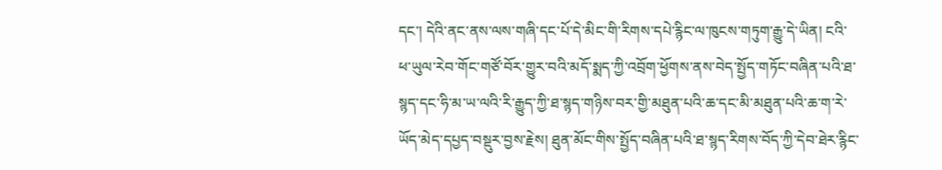དང་། དེའི་ནང་ནས་ལས་གཞི་དང་པོ་དེ་མིང་གི་རིགས་དཔེ་རྙིང་ལ་ཁུངས་གཏུག་རྒྱུ་དེ་ཡིན། ངའི་ཕ་ཡུལ་རེབ་གོང་གཙོ་བོར་གྱུར་བའི་མདོ་སྨད་ཀྱི་འབྲོག་ཕྱོགས་ནས་བེད་སྤྱོད་གཏོང་བཞིན་པའི་ཐ་སྙད་དང་ཧི་མ་ཡ་ལའི་རི་རྒྱུད་ཀྱི་ཐ་སྙད་གཉིས་བར་གྱི་མཐུན་པའི་ཆ་དང་མི་མཐུན་པའི་ཆ་ག་རེ་ཡོད་མེད་དཔྱད་བསྡུར་བྱས་རྗེས། ཐུན་མོང་གིས་སྤྱོད་བཞིན་པའི་ཐ་སྙད་རིགས་བོད་ཀྱི་དེབ་ཐེར་རྙིང་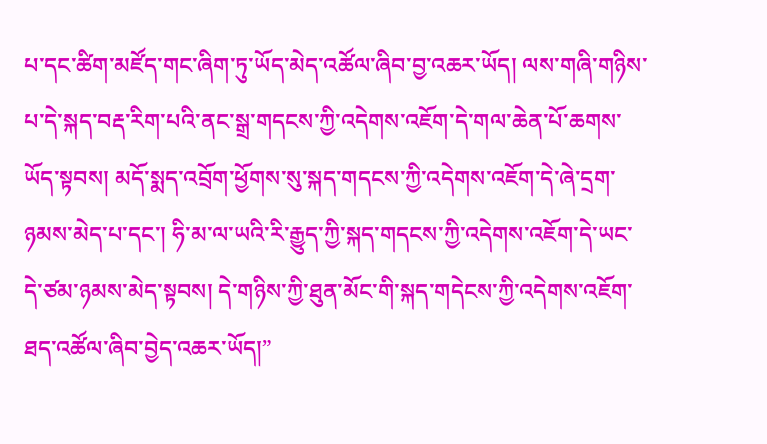པ་དང་ཚིག་མཛོད་གང་ཞིག་ཏུ་ཡོད་མེད་འཚོལ་ཞིབ་བྱ་འཆར་ཡོད། ལས་གཞི་གཉིས་པ་དེ་སྐད་བརྡ་རིག་པའི་ནང་སྒྲ་གདངས་ཀྱི་འདེགས་འཇོག་དེ་གལ་ཆེན་པོ་ཆགས་ཡོད་སྟབས། མདོ་སྨད་འབྲོག་ཕྱོགས་སུ་སྐད་གདངས་ཀྱི་འདེགས་འཇོག་དེ་ཞེ་དྲག་ཉམས་མེད་པ་དང་། ཧི་མ་ལ་ཡའི་རི་རྒྱུད་ཀྱི་སྐད་གདངས་ཀྱི་འདེགས་འཇོག་དེ་ཡང་དེ་ཙམ་ཉམས་མེད་སྟབས། དེ་གཉིས་ཀྱི་ཐུན་མོང་གི་སྐད་གདེངས་ཀྱི་འདེགས་འཇོག་ཐད་འཚོལ་ཞིབ་བྱེད་འཆར་ཡོད།”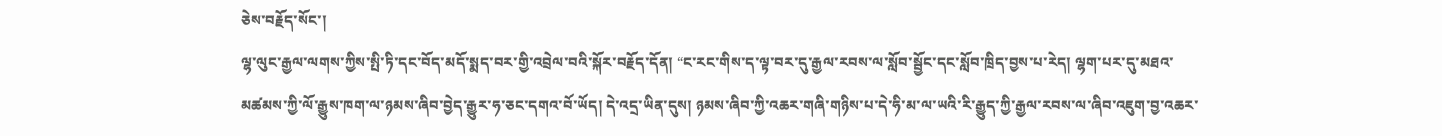ཅེས་བརྗོད་སོང་།
ལྷ་ལུང་རྒྱལ་ལགས་ཀྱིས་སྤི་ཏི་དང་བོད་མདོ་སྨད་བར་གྱི་འབྲེལ་བའི་སྐོར་བརྗོད་དོན། “ང་རང་གིས་ད་ལྟ་བར་དུ་རྒྱལ་རབས་ལ་སློབ་སྦྱོང་དང་སློབ་ཁྲིད་བྱས་པ་རེད། ལྷག་པར་དུ་མཐའ་མཚམས་ཀྱི་ལོ་རྒྱུས་ཁག་ལ་ཉམས་ཞིབ་བྱེད་རྒྱུར་ཧ་ཅང་དགའ་བོ་ཡོད། དེ་འདྲ་ཡིན་དུས། ཉམས་ཞིབ་ཀྱི་འཆར་གཞི་གཉིས་པ་དེ་ཧི་མ་ལ་ཡའི་རི་རྒྱུད་ཀྱི་རྒྱལ་རབས་ལ་ཞིབ་འཇུག་བྱ་འཆར་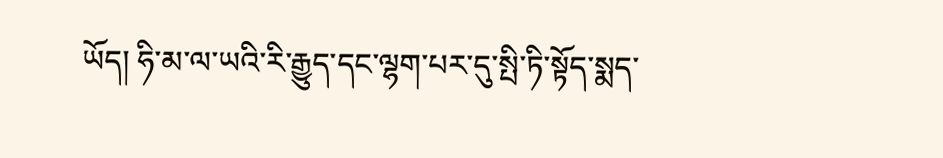ཡོད། ཧི་མ་ལ་ཡའི་རི་རྒྱུད་དང་ལྷག་པར་དུ་སྤི་ཏི་སྟོད་སྨད་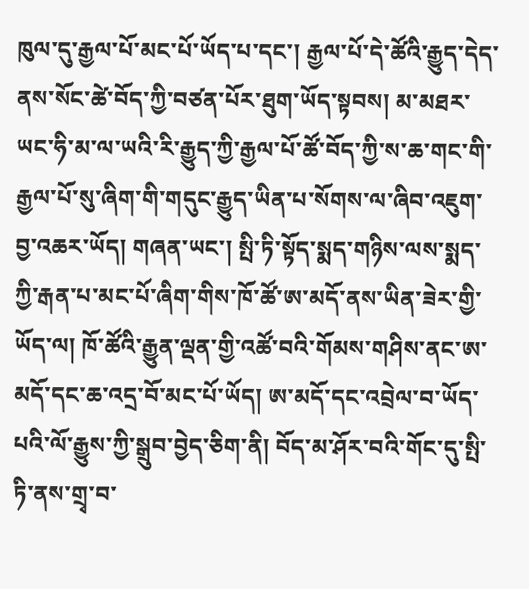ཁུལ་དུ་རྒྱལ་པོ་མང་པོ་ཡོད་པ་དང་། རྒྱལ་པོ་དེ་ཚོའི་རྒྱུད་དེད་ནས་སོང་ཚེ་བོད་ཀྱི་བཙན་པོར་ཐུག་ཡོད་སྟབས། མ་མཐར་ཡང་ཧི་མ་ལ་ཡའི་རི་རྒྱུད་ཀྱི་རྒྱལ་པོ་ཚོ་བོད་ཀྱི་ས་ཆ་གང་གི་རྒྱལ་པོ་སུ་ཞིག་གི་གདུང་རྒྱུད་ཡིན་པ་སོགས་ལ་ཞིབ་འཇུག་བྱ་འཆར་ཡོད། གཞན་ཡང་། སྤི་ཏི་སྟོད་སྨད་གཉིས་ལས་སྨད་ཀྱི་རྒན་པ་མང་པོ་ཞིག་གིས་ཁོ་ཚོ་ཨ་མདོ་ནས་ཡིན་ཟེར་གྱི་ཡོད་ལ། ཁོ་ཚོའི་རྒྱུན་ལྡན་གྱི་འཚོ་བའི་གོམས་གཤིས་ནང་ཨ་མདོ་དང་ཆ་འདྲ་བོ་མང་པོ་ཡོད། ཨ་མདོ་དང་འབྲེལ་བ་ཡོད་པའི་ལོ་རྒྱུས་ཀྱི་སྒྲུབ་བྱེད་ཅིག་ནི། བོད་མ་ཤོར་བའི་གོང་དུ་སྤི་ཏི་ནས་གྲྭ་བ་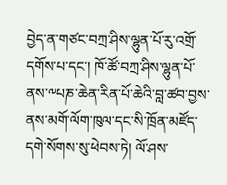བྱེད་ན་གཙང་བཀྲ་ཤིས་ལྷུན་པོ་རུ་འགྲོ་དགོས་པ་དང་། ཁོ་ཚོ་བཀྲ་ཤིས་ལྷུན་པོ་ནས་༸པཎ་ཆེན་རིན་པོ་ཆེའི་བླ་ཚབ་བྱས་ནས་མགོ་ལོག་ཁུལ་དང་སི་ཁྲོན་མཛོད་དགེ་སོགས་སུ་ཕེབས་ཏེ། ལོ་ཤས་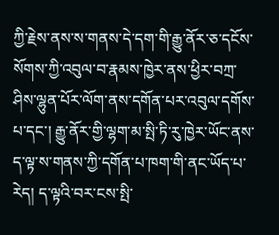ཀྱི་རྗེས་ནས་ས་གནས་དེ་དག་གི་རྒྱུ་ནོར་ཅ་དངོས་སོགས་ཀྱི་འབུལ་བ་རྣམས་ཁྱེར་ནས་ཕྱིར་བཀྲ་ཤིས་ལྷུན་པོར་ལོག་ནས་དགོན་པར་འབུལ་དགོས་པ་དང་། རྒྱུ་ནོར་གྱི་ལྷག་མ་སྤི་ཏི་རུ་ཁྱེར་ཡོང་ནས་ད་ལྟ་ས་གནས་ཀྱི་དགོན་པ་ཁག་གི་ནང་ཡོད་པ་རེད། ད་ལྟའི་བར་ངས་སྤི་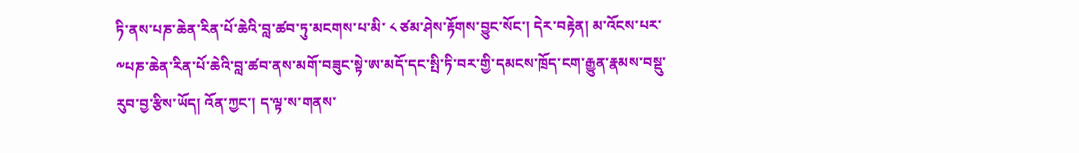ཏི་ནས་པཎ་ཆེན་རིན་པོ་ཆེའི་བླ་ཚབ་ཏུ་མངགས་པ་མི་ ༨ ཙམ་ཤེས་རྟོགས་བྱུང་སོང་། དེར་བརྟེན། མ་འོངས་པར་༸པཎ་ཆེན་རིན་པོ་ཆེའི་བླ་ཚབ་ནས་མགོ་བཟུང་སྟེ་ཨ་མདོ་དང་སྤི་ཏི་བར་གྱི་དམངས་ཁྲོད་ངག་རྒྱུན་རྣམས་བསྡུ་རུབ་བྱ་རྩིས་ཡོད། འོན་ཀྱང་། ད་ལྟ་ས་གནས་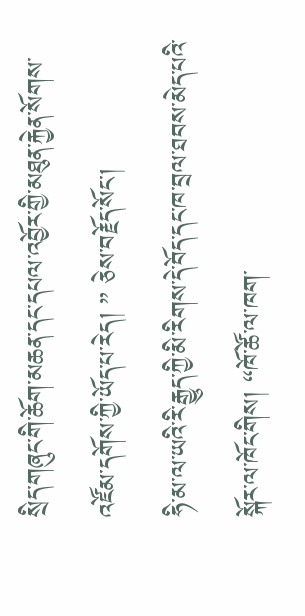སྲིད་གཞུང་གི་ཆོག་མཆན་དང་དཔལ་འབྱོར་གྱི་མཐུན་རྐྱེན་སོགས་འཛོམ་དགོས་ཀྱི་ཡོད་པ་རེད། ” ཅེས་བརྗོད་སོང་།
ཧི་མ་ལ་ཡའི་རི་རྒྱུད་ཀྱི་མི་རིགས་དེ་བོད་དང་ཁ་བྲལ་ཐབས་མེད་པའི་སྐོར་ལ་ཁོང་གིས། “ཁོ་ཚོ་ལ་ཁག་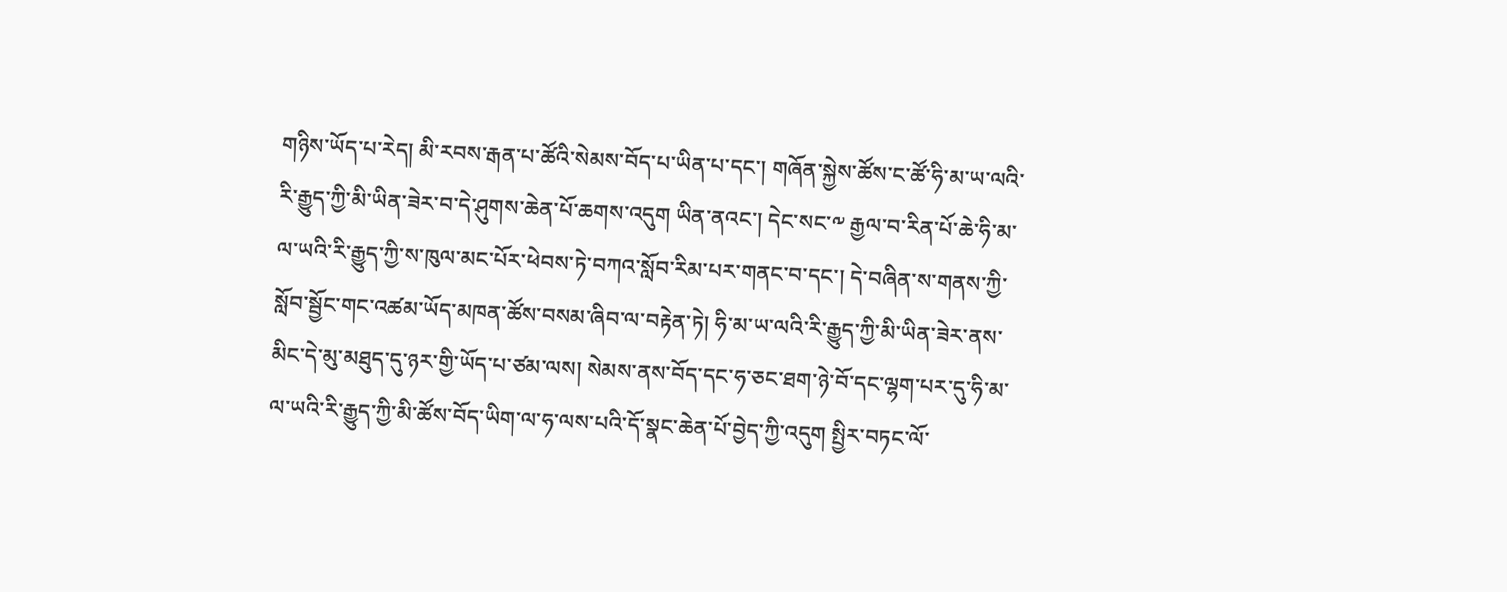གཉིས་ཡོད་པ་རེད། མི་རབས་རྒན་པ་ཚོའི་སེམས་བོད་པ་ཡིན་པ་དང་། གཞོན་སྐྱེས་ཚོས་ང་ཚོ་ཧི་མ་ཡ་ལའི་རི་རྒྱུད་ཀྱི་མི་ཡིན་ཟེར་བ་དེ་ཤུགས་ཆེན་པོ་ཆགས་འདུག ཡིན་ནའང་། དེང་སང་༸ རྒྱལ་བ་རིན་པོ་ཆེ་ཧི་མ་ལ་ཡའི་རི་རྒྱུད་ཀྱི་ས་ཁུལ་མང་པོར་ཕེབས་ཏེ་བཀའ་སློབ་རིམ་པར་གནང་བ་དང་། དེ་བཞིན་ས་གནས་ཀྱི་སློབ་སྦྱོང་གང་འཚམ་ཡོད་མཁན་ཚོས་བསམ་ཞིབ་ལ་བརྟེན་ཏེ། ཧི་མ་ཡ་ལའི་རི་རྒྱུད་ཀྱི་མི་ཡིན་ཟེར་ནས་མིང་དེ་མུ་མཐུད་དུ་ཉར་གྱི་ཡོད་པ་ཙམ་ལས། སེམས་ནས་བོད་དང་ཧ་ཅང་ཐག་ཉེ་བོ་དང་ལྷག་པར་དུ་ཧི་མ་ལ་ཡའི་རི་རྒྱུད་ཀྱི་མི་ཚོས་བོད་ཡིག་ལ་ཧ་ལས་པའི་དོ་སྣང་ཆེན་པོ་བྱེད་ཀྱི་འདུག སྤྱིར་བཏང་ལོ་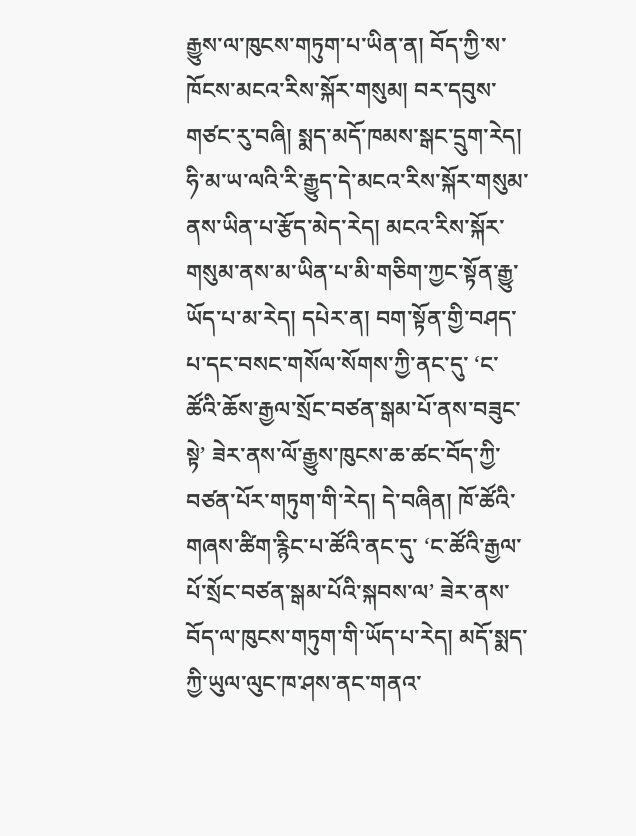རྒྱུས་ལ་ཁུངས་གཏུག་པ་ཡིན་ན། བོད་ཀྱི་ས་ཁོངས་མངའ་རིས་སྐོར་གསུམ། བར་དབུས་གཙང་རུ་བཞི། སྨད་མདོ་ཁམས་སྒང་དྲུག་རེད། ཧི་མ་ཡ་ལའི་རི་རྒྱུད་དེ་མངའ་རིས་སྐོར་གསུམ་ནས་ཡིན་པ་རྩོད་མེད་རེད། མངའ་རིས་སྐོར་གསུམ་ནས་མ་ཡིན་པ་མི་གཅིག་ཀྱང་སྟོན་རྒྱུ་ཡོད་པ་མ་རེད། དཔེར་ན། བག་སྟོན་གྱི་བཤད་པ་དང་བསང་གསོལ་སོགས་ཀྱི་ནང་དུ་ ‘ང་ཚོའི་ཆོས་རྒྱལ་སྲོང་བཙན་སྒམ་པོ་ནས་བཟུང་སྟེ’ ཟེར་ནས་ལོ་རྒྱུས་ཁུངས་ཆ་ཚང་བོད་ཀྱི་བཙན་པོར་གཏུག་གི་རེད། དེ་བཞིན། ཁོ་ཚོའི་གཞས་ཚིག་རྙིང་པ་ཚོའི་ནང་དུ་ ‘ང་ཚོའི་རྒྱལ་པོ་སྲོང་བཙན་སྒམ་པོའི་སྐབས་ལ’ ཟེར་ནས་བོད་ལ་ཁུངས་གཏུག་གི་ཡོད་པ་རེད། མདོ་སྨད་ཀྱི་ཡུལ་ལུང་ཁ་ཤས་ནང་གནའ་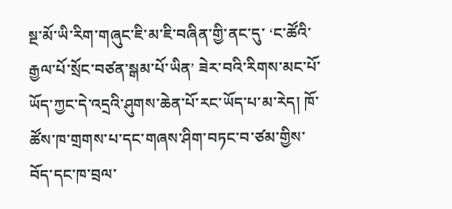སྔ་མོ་ཡི་རིག་གཞུང་ཇི་མ་ཇི་བཞིན་གྱི་ནང་དུ་ ‘ང་ཚོའི་རྒྱལ་པོ་སྲོང་བཙན་སྒམ་པོ་ཡིན’ ཟེར་བའི་རིགས་མང་པོ་ཡོད་ཀྱང་དེ་འདྲའི་ཤུགས་ཆེན་པོ་རང་ཡོད་པ་མ་རེད། ཁོ་ཚོས་ཁ་གྲགས་པ་དང་གཞས་ཤིག་བཏང་བ་ཙམ་གྱིས་བོད་དང་ཁ་བྲལ་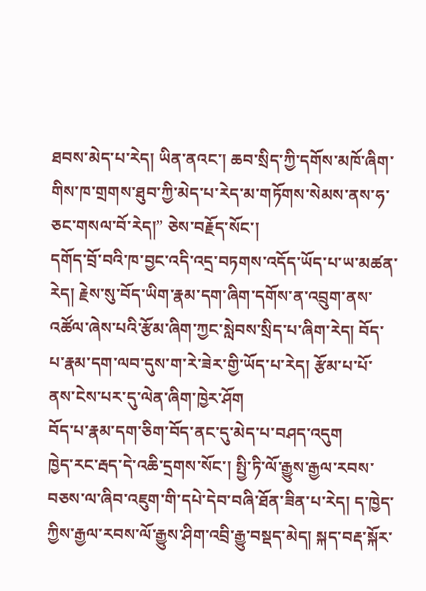ཐབས་མེད་པ་རེད། ཡིན་ནའང་། ཆབ་སྲིད་ཀྱི་དགོས་མཁོ་ཞིག་གིས་ཁ་གྲགས་ཐུབ་ཀྱི་མེད་པ་རེད་མ་གཏོགས་སེམས་ནས་ཧ་ཅང་གསལ་བོ་རེད།” ཅེས་བརྗོད་སོང་།
དགོད་བྲོ་བའི་ཁ་བྱང་འདི་འདྲ་བཏགས་འདོད་ཡོད་པ་ཡ་མཚན་རེད། རྗེས་སུ་བོད་ཡིག་རྣམ་དག་ཞིག་དགོས་ན་འབྲུག་ནས་འཚོལ་ཞེས་པའི་རྩོམ་ཞིག་ཀྱང་སླེབས་སྲིད་པ་ཞིག་རེད། བོད་པ་རྣམ་དག་ལབ་དུས་ག་རེ་ཟེར་གྱི་ཡོད་པ་རེད། རྩོམ་པ་པོ་ནས་ངེས་པར་དུ་ལེན་ཞིག་ཁྱེར་ཤོག
བོད་པ་རྣམ་དག་ཅིག་བོད་ནང་དུ་མེད་པ་བཤད་འདུག
ཁྱེད་རང་རྦད་དེ་འཆི་དྲགས་སོང་། སྤྱི་ཏི་ལོ་རྒྱུས་རྒྱལ་རབས་བཅས་ལ་ཞིབ་འཇུག་གི་དཔེ་དེབ་བཞི་ཐོན་ཟིན་པ་རེད། ད་ཁྱེད་ཀྱིས་རྒྱལ་རབས་ལོ་རྒྱུས་ཤིག་འབྲི་རྒྱུ་བསྡད་མེད། སྐད་བརྡ་སྐོར་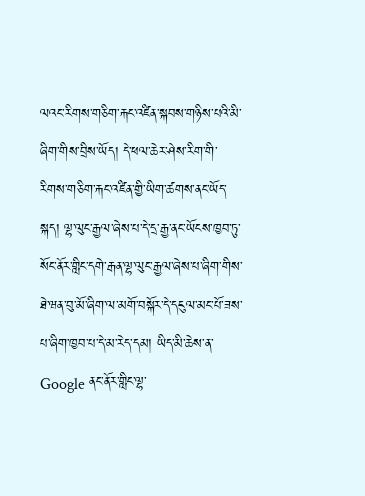ལའང་རིགས་གཅིག་རྐང་འཛིན་སྐབས་གཉིས་པའི་མི་ཞིག་གིས་བྲིས་ཡོད། དེ་ཕལ་ཆེར་ཤེས་རིག་གི་རིགས་གཅིག་རྐང་འཛིན་གྱི་ཡིག་ཚགས་ནང་ཡོད་སྐད། ལྷ་ལུང་རྒྱལ་ཞེས་པ་དེ་དྲ་རྒྱ་ནང་ཡོངས་ཁྱབ་ཏུ་སོང་ནོར་གླིང་དགེ་རྒན་ལྷ་ལུང་རྒྱལ་ཞེས་པ་ཞིག་གིས་ཐེ་ཝན་བུ་མོ་ཞིག་ལ་མགོ་བསྐོར་དེ་དངུལ་མང་པོ་ཟས་པ་ཞིག་ཁྱབ་པ་དེ་མ་རེད་དམ། ཡིད་མི་ཆེས་ན་ Google ནང་ནོར་གླིང་ལྷ་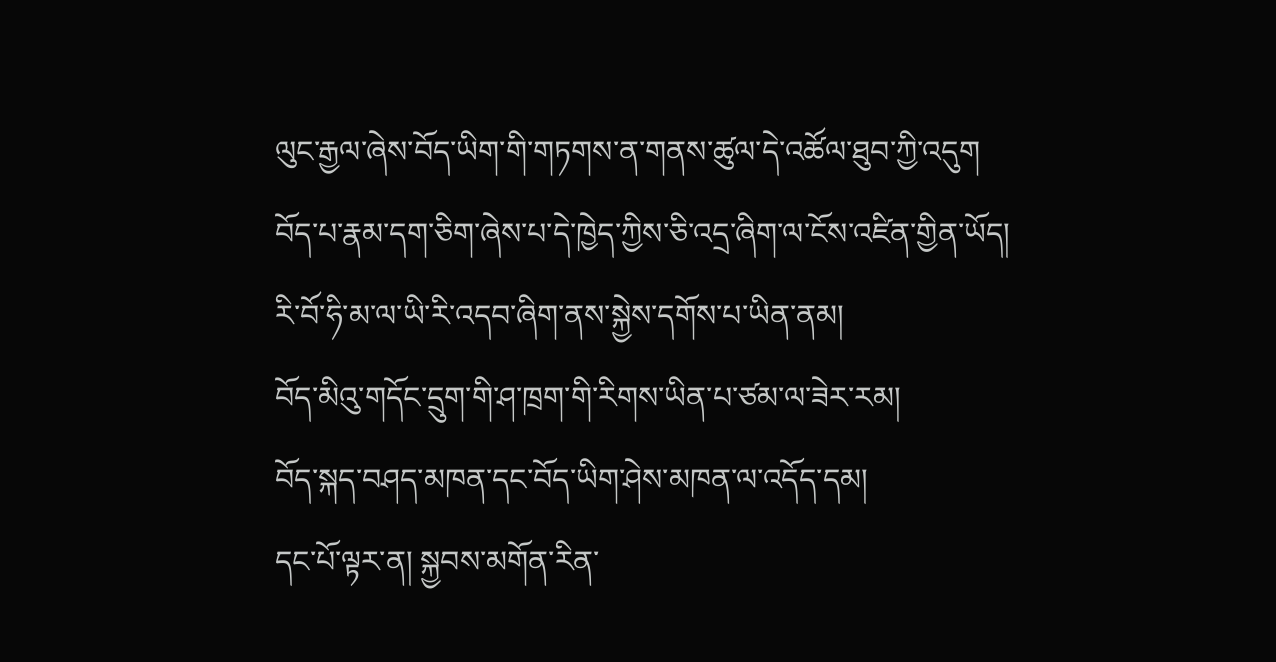ལུང་རྒྱལ་ཞེས་བོད་ཡིག་གི་གཏགས་ན་གནས་ཚུལ་དེ་འཚོལ་ཐུབ་ཀྱི་འདུག
བོད་པ་རྣམ་དག་ཅིག་ཞེས་པ་དེ་ཁྱེད་ཀྱིས་ཅི་འདྲ་ཞིག་ལ་ངོས་འཛིན་གྱིན་ཡོད།
རི་བོ་ཧི་མ་ལ་ཡི་རི་འདབ་ཞིག་ནས་སྐྱེས་དགོས་པ་ཡིན་ནམ།
བོད་མིའུ་གདོང་དྲུག་གི་ཤ་ཁྲག་གི་རིགས་ཡིན་པ་ཙམ་ལ་ཟེར་རམ།
བོད་སྐད་བཤད་མཁན་དང་བོད་ཡིག་ཤེས་མཁན་ལ་འདོད་དམ།
དང་པོ་ལྟར་ན། སྐྱབས་མགོན་རིན་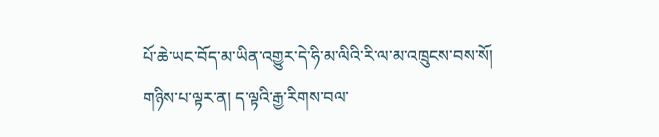པོ་ཆེ་ཡང་བོད་མ་ཡིན་འགྱུར་དེ་ཧི་མ་ལིའི་རི་ལ་མ་འཁྲུངས་བས་སོ།
གཉིས་པ་ལྟར་ན། ད་ལྟའི་རྒྱ་རིགས་བལ་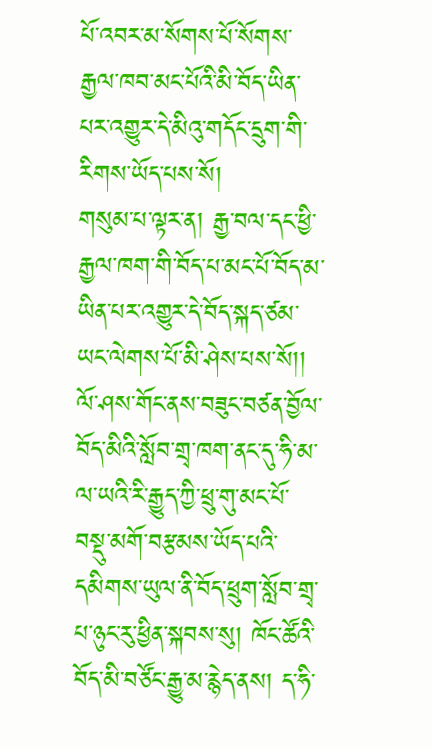པོ་འབར་མ་སོགས་པོ་སོགས་རྒྱལ་ཁབ་མང་པོའི་མི་བོད་ཡིན་པར་འགྱུར་དེ་མིའུ་གདོང་དྲུག་གི་རིགས་ཡོད་པས་སོ།
གསུམ་པ་ལྟར་ན། རྒྱ་བལ་དང་ཕྱི་རྒྱལ་ཁག་གི་བོད་པ་མང་པོ་བོད་མ་ཡིན་པར་འགྱུར་དེ་བོད་སྐད་ཙམ་ཡང་ལེགས་པོ་མི་ཤེས་པས་སོ།།
ལོ་ཤས་གོང་ནས་བཟུང་བཙན་བྱོལ་བོད་མིའི་སློབ་གྲྭ་ཁག་ནང་དུ་ཧི་མ་ལ་ཡའི་རི་རྒྱུད་ཀྱི་ཕྲུ་གུ་མང་པོ་བསྡུ་མགོ་བརྩམས་ཡོད་པའི་དམིགས་ཡུལ་ནི་བོད་ཕྲུག་སློབ་གྲྭ་པ་ཉུང་རུ་ཕྱིན་སྐབས་སུ། ཁོང་ཚོའི་བོད་མི་བཙོང་རྒྱུ་མ་རྙེད་ནས། ད་ཧི་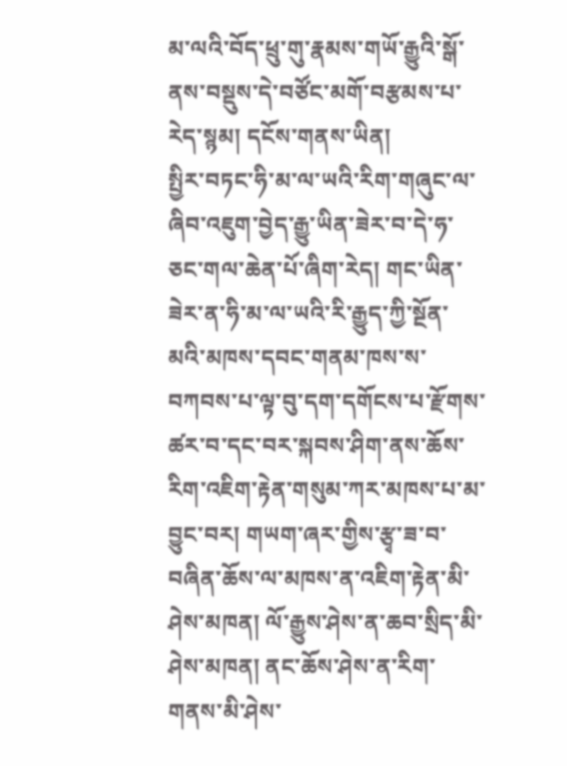མ་ལའི་བོད་ཕྲུ་གུ་རྣམས་གཡོ་རྒྱུའི་སྒོ་ནས་བསྡུས་དེ་བཙོང་མགོ་བརྩམས་པ་རེད་སྙམ། དངོས་གནས་ཡིན།
སྤྱིར་བཏང་ཧི་མ་ལ་ཡའི་རིག་གཞུང་ལ་ཞིབ་འཇུག་བྱེད་རྒྱུ་ཡིན་ཟེར་བ་དེ་ཧ་ཅང་གལ་ཆེན་པོ་ཞིག་རེད། གང་ཡིན་ཟེར་ན་ཧི་མ་ལ་ཡའི་རི་རྒྱུད་ཀྱི་སྔོན་མའི་མཁས་དབང་གནམ་ཁས་ས་བཀབས་པ་ལྟ་བུ་དག་དགོངས་པ་རྫོགས་ཚར་བ་དང་བར་སྐབས་ཤིག་ནས་ཆོས་རིག་འཇིག་རྟེན་གསུམ་ཀར་མཁས་པ་མ་བྱུང་བར། གཡག་ཞར་གྱིས་རྩྭ་ཟ་བ་བཞིན་ཆོས་ལ་མཁས་ན་འཇིག་རྟེན་མི་ཤེས་མཁན། ལོ་རྒྱུས་ཤེས་ན་ཆབ་སྲིད་མི་ཤེས་མཁན། ནང་ཆོས་ཤེས་ན་རིག་གནས་མི་ཤེས་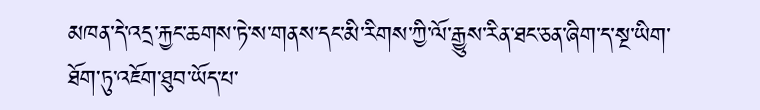མཁན་དེ་འདྲ་རྐྱང་ཆགས་ཏེ་ས་གནས་དང་མི་རིགས་ཀྱི་ལོ་རྒྱུས་རིན་ཐང་ཅན་ཞིག་ད་སྔ་ཡིག་ཐོག་ཏུ་འཇོག་ཐུབ་ཡོད་པ་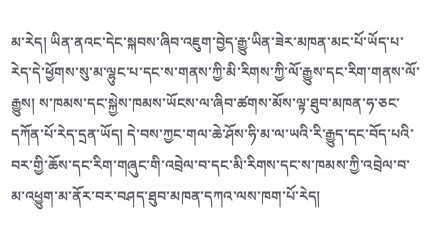མ་རེད། ཡིན་ནའང་དེང་སྐབས་ཞིབ་འཇུག་བྱེད་རྒྱུ་ཡིན་ཟེར་མཁན་མང་པོ་ཡོད་པ་རེད་དེ་ཕྱོགས་སུ་མ་ལྷུང་པ་དང་ས་གནས་ཀྱི་མི་རིགས་ཀྱི་ལོ་རྒྱུས་དང་རིག་གནས་ལོ་རྒྱུས། ས་ཁམས་དང་སྐྱེས་ཁམས་ཡོངས་ལ་ཞིབ་ཚགས་མོས་ལྟ་ཐུབ་མཁན་ཧ་ཅང་དཀོན་པོ་རེད་དྲན་ཡོད། དེ་བས་ཀྱང་གལ་ཆེ་ཤོས་ཧི་མ་ལ་ཡའི་རི་རྒྱུད་དང་བོད་པའི་བར་གྱི་ཆོས་དང་རིག་གཞུང་གི་འབྲེལ་བ་དང་མི་རིགས་དང་ས་ཁམས་ཀྱི་འབྲེལ་བ་མ་འཕྱུག་མ་ནོར་བར་བཤད་ཐུབ་མཁན་དཀའ་ལས་ཁག་པོ་རེད།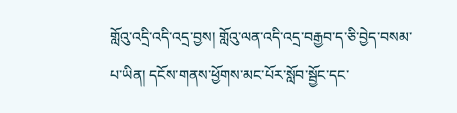གློའུ་འདྲི་འདི་འདྲ་བྱས། གློའུ་ལན་འདི་འདྲ་བརྒྱབ་ད་ཅི་བྱེད་བསམ་པ་ཡིན། དངོས་གནས་ཕྱོགས་མང་པོར་སློབ་སྦྱོང་དང་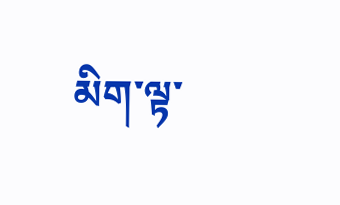མིག་ལྟ་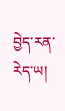བྱེད་རན་རེད་ཡ།